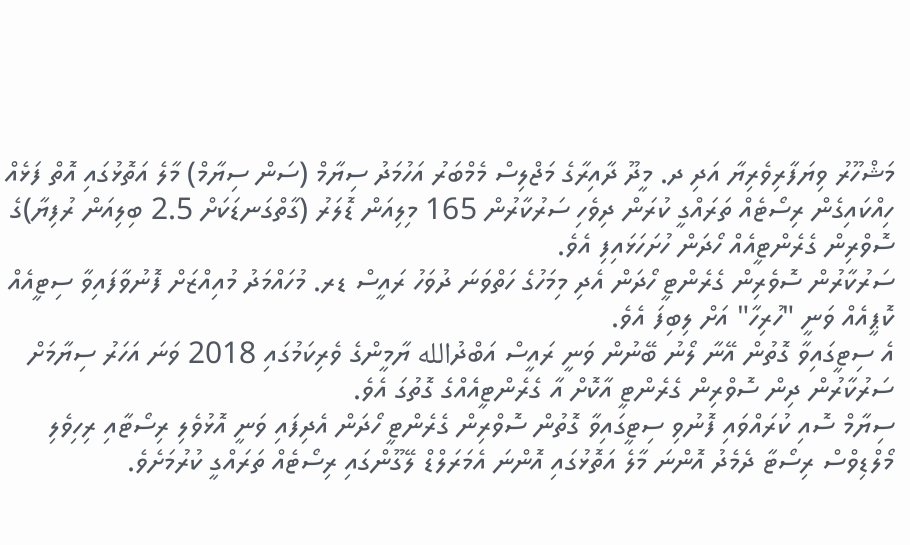މަޝްހޫރު ވިޔަފާރިވެރިޔާ އަދި ދ. މީދޫ ދާއިރާގެ މަޖްލިސް މެމްބަރު އަހުމަދު ސިޔާމް (ސަން ސިޔާމް) މާލެ އަތޮޅުގައި އޮތް ފަޅެއް ހިއްކައިގެން ރިސޯޓެއް ތަރައްގީ ކުރަން ދިވެހި ސަރުކާރުން 165 މިލިއަން ޑޮލަރު (ގާތްގަނޑަކަށް 2.5 ބިލިއަން ރުފިޔާ)ގެ ސޮވްރިން ގެރެންޓީއެއް ހޯދަން ހުށަހަޅައިފި އެވެ.
ސަރުކާރުން ސޮވެރިން ގެރެންޓީ ހޯދަން އެދި މިމަހުގެ ހަތްވަނަ ދުވަހު ރައީސް ޑރ. މުހައްމަދު މުއިއްޒަށް ފޮނުވާފައިވާ ސިޓީއެއް ކޮޕީއެއް ވަނީ "ހުރިހާ" އަށް ލިބިފަ އެވެ.
އެ ސިޓީގައިވާ ގޮތުން އޭނާ ލޯނު ބޭނުން ވަނީ ރައީސް އަބްދުالله ޔާމީންގެ ވެރިކަމުގައި 2018 ވަނަ އަހަރު ސިޔާމަށް ސަރުކާރުން ދިން ސޮވްރިން ގެރެންޓީ އާކޮށް އާ ގެރެންޓީއެއްގެ ގޮތުގަ އެވެ.
ސިޔާމް ސޮއި ކުރައްވައި ފޮނުވި ސިޓީގައިވާ ގޮތުން ސޮވްރިން ގެރެންޓީ ހޯދަން އެދިފައި ވަނީ އޮޅުވެލި ރިސޯޓާއި ރިހިވެލި މޯލްޑިވްސް ރިސޯޓާ ދެމެދު އޮންނަ މާލެ އަތޮޅުގައި އޮންނަ އެމަރަލްޑް ލޭގޫންގައި ރިސޯޓެއް ތަރައްގީ ކުރުމަށެވެ.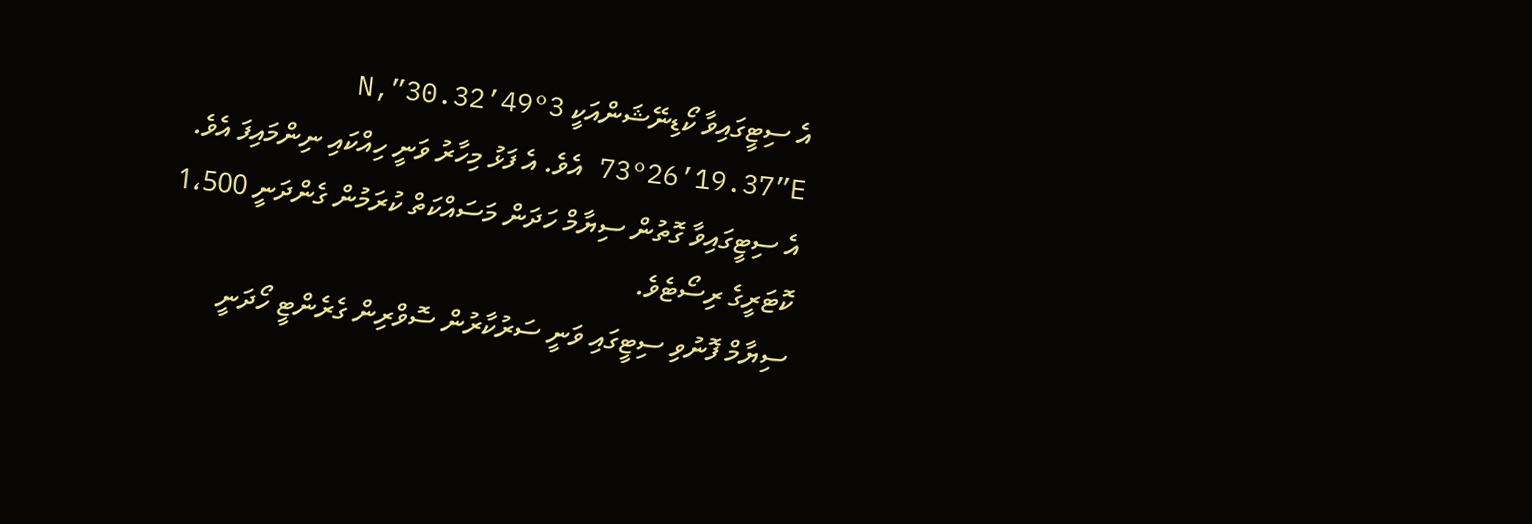އެ ސިޓީގައިވާ ކޯޑިނޭޝަންއަކީ 3°49’30.32”N, 73°26’19.37”E އެވެ. އެ ފަޅު މިހާރު ވަނީ ހިއްކައި ނިންމައިފަ އެވެ.
އެ ސިޓީގައިވާ ގޮތުން ސިޔާމް ހަދަން މަސައްކަތް ކުރަމުން ގެންދަނީ 1،500 ކޮޓަރީގެ ރިސޯޓެވެ.
ސިޔާމް ފޮނުވި ސިޓީގައި ވަނީ ސަރުކާރުން ސޮވްރިން ގެރެންޓީ ހޯދަނީ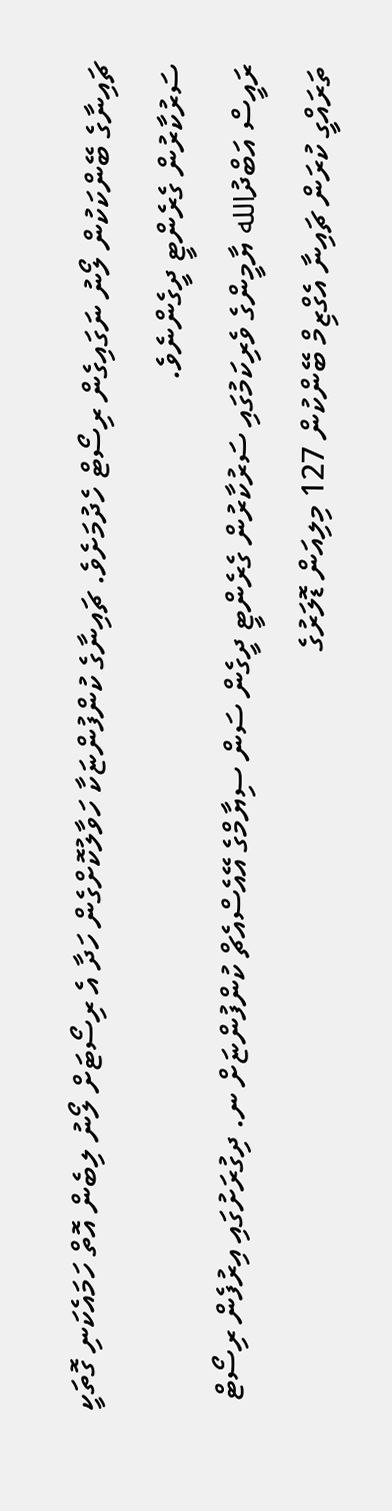ޗައިނާގެ ބޭންކަކުން ލޯނު ނަގައިގެން ރިސޯޓް ހެދުމަށެވެ. ޗައިނާގެ ކުންފުންޏަކާ ހަވާލުކޮށްގެން ހަދާ އެ ރިސޯޓަށް ލޯނު ލިބެން އޮތް ހަމައެކަނި ގޮތަކީ ސަރުކާރުން ގެރެންޓީ ދީގެންނެވެ.
ރައީސް އަބްދުالله ޔާމީންގެ ވެރިކަމުގައި ސަރުކާރުން ގެރެންޓީ ދީގެން ސަން ސިޔާމްގެ އޭއެސްއެޗް ކުންފުންޏަށް ނ. ދިގުރަށުގައި އިރުފެން ރިސޯޓް ތަރައްގީ ކުރަން ޗައިނާ އެގްޒިމް ބޭންކުން 127 މިލިއަން ޑޮލަރުގެ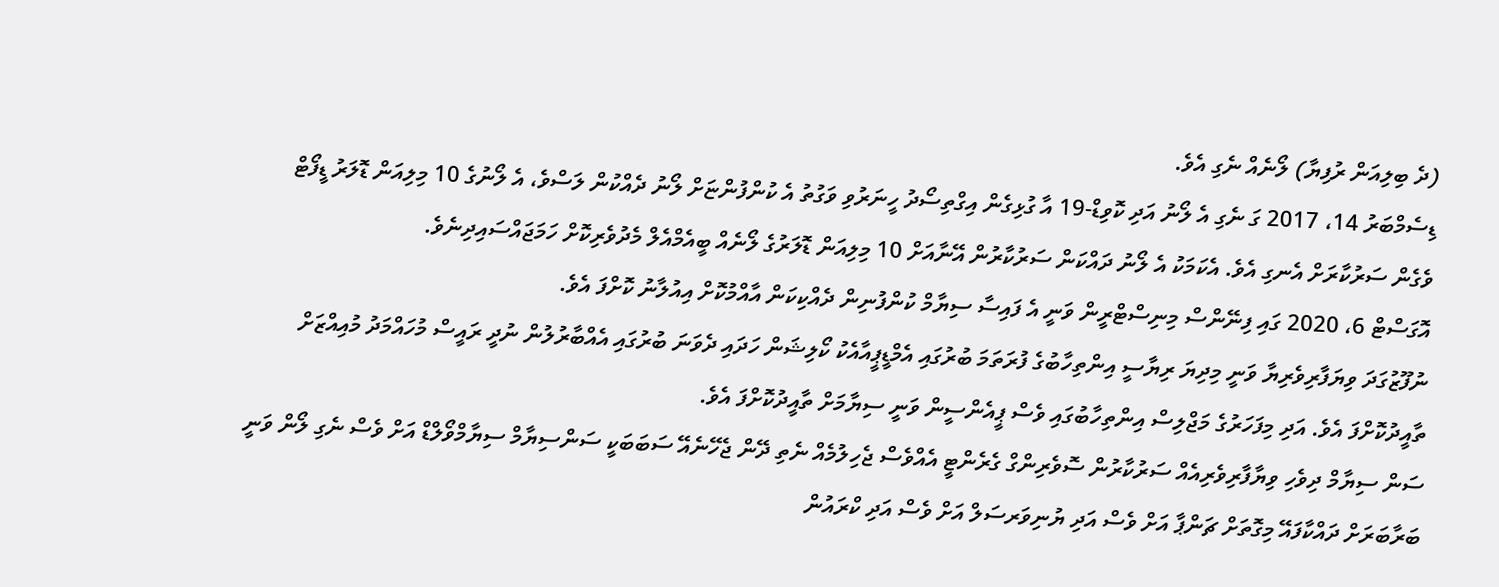(ދެ ބިލިއަން ރުފިޔާ) ލޯނެއް ނެގި އެވެ.
ޑިސެމްބަރު 14، 2017 ގަ ނެގި އެ ލޯނު އަދި ކޮވިޑް-19 އާ ގުޅިގެން އިގްތިސޯދު ހީނަރުވި ވަގުތު އެ ކުންފުންޏަށް ލޯނު ދެއްކުން ލަސްވެ، އެ ލޯނުގެ 10 މިލިއަން ޑޮލަރު ޑީފޯޓް ވެގެން ސަރުކާރަށް އެނގި އެވެ. އެކަމަކު އެ ލޯނު ދައްކަން ސަރުކާރުން އޭނާއަށް 10 މިލިއަން ޑޮލަރުގެ ލޯނެއް ބީއެމްއެލް މެދުވެރިކޮށް ހަމަޖައްސައިދިނެވެ.
އޮގަސްޓް 6، 2020 ގައި ފިނޭންސް މިނިސްޓްރީން ވަނީ އެ ފައިސާ ސިޔާމް ކުންފުނިން ދެއްކިކަން އާއްމުކޮށް އިއުލާނު ކޮށްފަ އެވެ.
ނުފޫޒުގަދަ ވިޔަފާރިވެރިޔާ ވަނީ މިދިޔަ ރިޔާސީ އިންތިހާބުގެ ފުރަތަމަ ބުރުގައި އެމްޑީޕީއާއެކު ކޯލިޝަން ހަދައި ދެވަނަ ބުރުގައި އެއްބާރުލުން ނުދީ ރައީސް މުހައްމަދު މުއިއްޒަށް ތާއީދުކޮށްފަ އެވެ. އަދި މިފަހަރުގެ މަޖްލިސް އިންތިހާބުގައި ވެސް ޕީއެންސީން ވަނީ ސިޔާމަށް ތާއީދުކޮށްފަ އެވެ.
ސަން ސިޔާމް ދިވެހި ވިޔާފާރިވެރިއެއް ސަރުކާރުން ސޮވެރިންގް ގެރެންޓީ އެއްވެސް ޖެހިލުމެއް ނެތި ދޭން ޖެހޭނެއޭ ސަބަބަކީ ސަންސިޔާމް ސިޔާމްވޯލްޑް އަށް ވެސް ނެގި ލޯން ވަނީ ބަރާބަރަށް ދައްކާފައޭ މިގޮތަށް ޗަންޕާ އަށް ވެސް އަދި ޔުނިވަރސަލް އަށް ވެސް އަދި ކްރައުން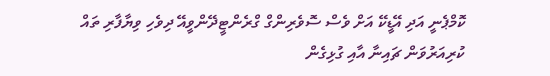ކޮމްޕެނީ އަދި އޭޑީކޭ އަށް ވެސް ސޮވެރިންގް ގްރެންޓީދޭންވީއޭ ދިވެހި ވިޔާފާރި ތައް ކުރިއަރުވަން ޗައިނާ އާއި ގުޅިގެން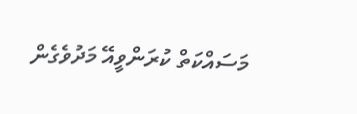މަސައްކަތް ކުރަންވީއޭ މަދުވެގެން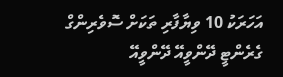އަހަރަކު 10 ވިޔާފާރި ތަކަށް ސޮވެރިންގް ގެރެންޓީ ދޭންވީއޭ ދޭންވީއޭ